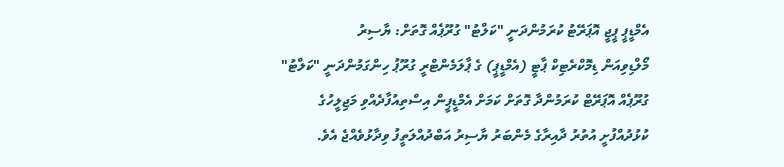އެމްޑީޕީ ޕީޖީ އޮޕަރޭޓު ކުރަމުންދަނީ "ކަލްޓު" ގުރޫޕެއް ގޮތަށް: ޔާސިރު
މޯލްޑިވިއަން ޑިމޮކްރެޓިކް ޕާޓީ (އެމްޑީޕީ) ގެ ޕާލަމެންޓްރީ ގުރޫޕު ހިންގަމުންދަނީ "ކަލްޓު" ގުރޫޕެއް އޮޕަރޭޓް ކުރަމުންދާ ގޮތަށް ކަމަށް އެމްޑީޕީން އިސްތިއުފާދެއްވި މަޖިލީހުގެ ކުޅުދުއްފުށީ އުތުރު ދާއިރާގެ މެންބަރު ޔާސިރު އަބްދުއްލަތީފު ވިދާޅުވެއްޖެ އެވެ.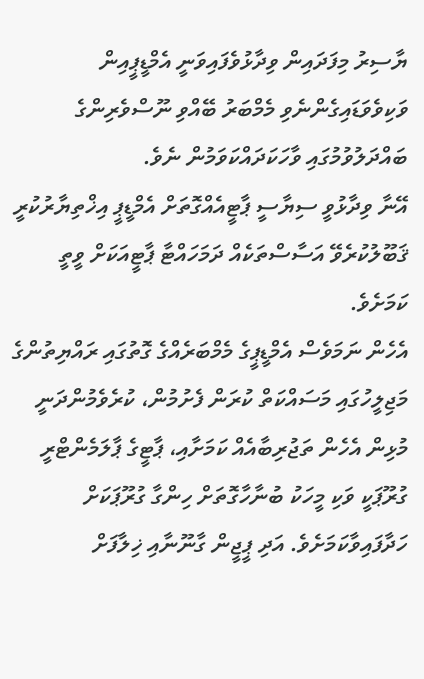ޔާސިރު މިފަދައިން ވިދާޅުވެފައިވަނީ އެމްޑީޕީއިން ވަކިވެވަޑައިގެންނެވި މެމްބަރު ބޭއްވި ނޫސްވެރިންގެ ބައްދަލުވުމުގައި ވާހަކަދައްކަވަމުން ނެވެ.
އޭނާ ވިދާޅުވީ ސިޔާސީ ޕާޓީއެއްގޮތަށް އެމްޑީޕީ އިޚްތިޔާރުކުރީ ޤަބޫލުކުރެވޭ އަސާސްތަކެއް ދަމަހައްޓާ ޕާޓީއަކަށް ވީތީ ކަމަށެވެ.
އެހެން ނަމަވެސް އެމްޑީޕީގެ މެމްބަރެއްގެ ގޮތުގައި ރައްޔިތުންގެ މަޖިލީހުގައި މަސައްކަތް ކުރަން ފެށުމުން، ކުރެވެމުންދަނީ މުޅިން އެހެން ތަޖުރިބާއެއް ކަމަށާއި، ޕާޓީގެ ޕާލަމެންޓްރީ ގުރޫޕަކީ ވަކި މީހަކު ބުނާހާގޮތަށް ހިންގާ ގުރޫޕަކަށް ހަދާފައިވާކަމަށެވެ. އަދި ޕީޖީން ގާނޫނާއި ޚިލާފަށް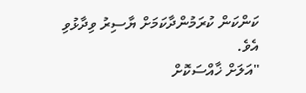ކަންކަން ކުރަމުންދާކަމަށް ޔާސިރު ވިދާޅުވި އެވެ.
"އަލަށް ޚާއްސަކޮށް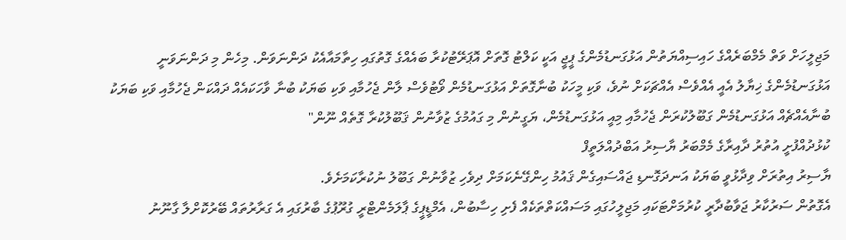މަޖިލީހަށް ވަތް މެމްބަރެއްގެ ހައިސިއްޔަތުން އަޅުގަނޑުމެންގެ ޕީޖީ އަކީ ކަލްޓު ގޮތަށް އޮޕަރޭޓުކުރާ ބައެއްގެ ގޮތުގައި ހިތާމައާއެކު ދަންނަވަން. މިހެން މި ދަންނަވަނީ އަޅުގަނޑުމެންގެ ޚިޔާލު އެއީ އެއްވެސް އެއްޗަކަށް ނުވެ، ވަކި މީހަކު ބުނާގޮތަށް އަޅުގަނޑުމެން ވޯޓުވެސް ލާން ޖެހުމާއި ވަކި ބަޔަކު ބުނާ ވާހަކައެއް ދައްކަން ޖެހުމާއި ވަކި ބަޔަކު ބުނާއެއްޗެއް އަޅުގަނޑުމެން ގަބޫލުކުރަން ޖެހުމާއި މިއީ އަޅުގަނޑުމެން، ޔަގީނުން މި ގައުމުގެ ޒުވާނުން ޤަބޫލުކުރާ ގޮތެއް ނޫން"
ކުޅުދުއްފުށީ އުތުރު ދާއިރާގެ މެމްބަރު ޔާސިރު އަބްދުއްލަތީފް
ޔާސިރު އިތުރަށް ވިދާޅުވީ ބަޔަކު އަނދަގޮނޑި ޖައްސައިގެން ޤައުމު ހިންގޭނެކަމަށް ދިވެހި ޒުވާނުން ގަބޫލު ނުކުރާކަމަށެވެ.
އެގޮތުން ސަރުކާރު ޖަވާބުދާރީ ކުރުމަށްޓަކައި މަޖިލީހުގައި މަސައްކަތްތަކެއް ފެށި ހިސާބުން، އެމްޑީޕީގެ ޕާލަމެންޓްރީ ގުރޫޕުގެ ބާރުގައި އެ ގަރާރުތައް ބޭރުކޮށްލާ ގާނޫނު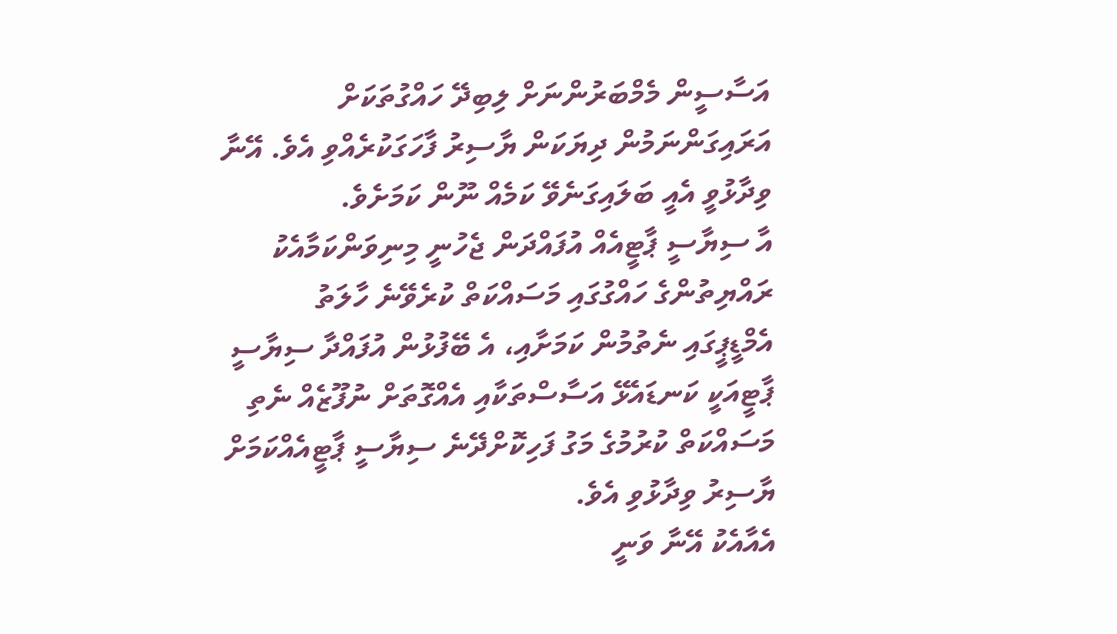އަސާސީން މެމްބަރުންނަށް ލިބިދޭ ހައްގުތަކަށް އަރައިގަންނަމުން ދިޔަކަން ޔާސިރު ފާހަގަކުރެއްވި އެވެ. އޭނާ ވިދާޅުވީ އެއީ ބަލައިގަނެވޭ ކަމެއް ނޫން ކަމަށެވެ.
އާ ސިޔާސީ ޕާޓީއެއް އުފައްދަން ޖެހުނީ މިނިވަންކަމާއެކު ރައްޔިތުންގެ ހައްގުގައި މަސައްކަތް ކުރެވޭނެ ހާލަތު އެމްޑީޕީގައި ނެތުމުން ކަމަށާއި، އެ ބޭފުޅުން އުފައްދާ ސިޔާސީ ޕާޓީއަކީ ކަނޑައެޅޭ އަސާސްތަކާއި އެއްގޮތަށް ނުފޫޒެއް ނެތި މަސައްކަތް ކުރުމުގެ މަގު ފަހިކޮށްދޭނެ ސިޔާސީ ޕާޓީއެއްކަމަށް ޔާސިރު ވިދާޅުވި އެވެ.
އެއާއެކު އޭނާ ވަނީ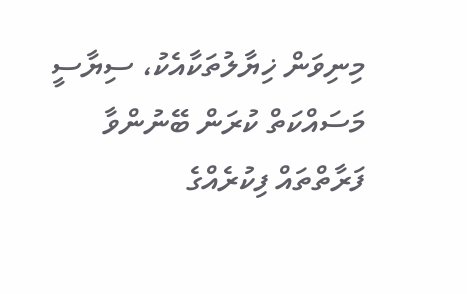މިނިވަން ޚިޔާލުތަކާއެކު، ސިޔާސީ މަސައްކަތް ކުރަން ބޭނުންވާ ފަރާތްތައް ފިކުރެއްގެ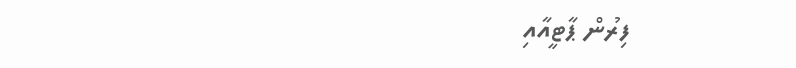ފިރުން ޕާޓީއާއި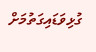ގުޅިވަޑައިގަތުމަށް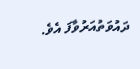ދައުވަތުއަރުވާފަ އެވެ.